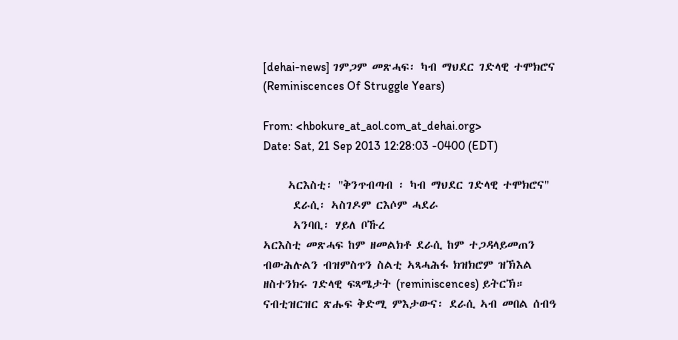[dehai-news] ገምጋም መጽሓፍ፡ ካብ ማህደር ገድላዊ ተሞክሮና (Reminiscences Of Struggle Years)

From: <hbokure_at_aol.com_at_dehai.org>
Date: Sat, 21 Sep 2013 12:28:03 -0400 (EDT)

     ኣርእስቲ፡ "ቅንጥብጣብ ፡ ካብ ማህደር ገድላዊ ተሞክሮና"
      ደራሲ፡ ኣስገዶም ርእሶም ሓደራ
      ኣንባቢ፡ ሃይለ ቦኹረ
ኣርእስቲ መጽሓፍ ከም ዘመልክቶ ደራሲ ከም ተጋዳላይመጠን ብውሕሉልን ብዝምስጥን ስልቲ ኣጻሓሕፋ ክዝክሮም ዝኽእል ዘስተንክሩ ገድላዊ ፍጻሜታት (reminiscences) ይትርኽ። ናብቲዝርዝር ጽሑፍ ቅድሚ ምእታውና፡ ደራሲ ኣብ መበል ሰብዓ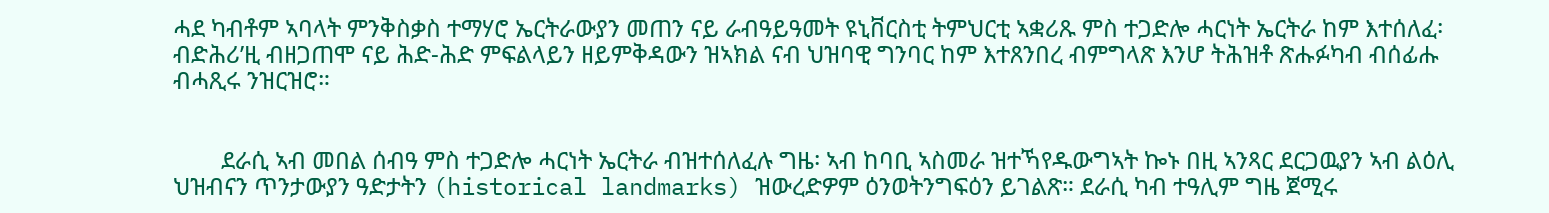ሓደ ካብቶም ኣባላት ምንቅስቃስ ተማሃሮ ኤርትራውያን መጠን ናይ ራብዓይዓመት ዩኒቨርስቲ ትምህርቲ ኣቋሪጹ ምስ ተጋድሎ ሓርነት ኤርትራ ከም እተሰለፈ፡ ብድሕሪ’ዚ ብዘጋጠሞ ናይ ሕድ-ሕድ ምፍልላይን ዘይምቅዳውን ዝኣክል ናብ ህዝባዊ ግንባር ከም እተጸንበረ ብምግላጽ እንሆ ትሕዝቶ ጽሑፉካብ ብሰፊሑ ብሓጺሩ ንዝርዝሮ።


        ደራሲ ኣብ መበል ሰብዓ ምስ ተጋድሎ ሓርነት ኤርትራ ብዝተሰለፈሉ ግዜ፡ ኣብ ከባቢ ኣስመራ ዝተኻየዱውግኣት ኰኑ በዚ ኣንጻር ደርጋዉያን ኣብ ልዕሊ ህዝብናን ጥንታውያን ዓድታትን (historical landmarks) ዝውረድዎም ዕንወትንግፍዕን ይገልጽ። ደራሲ ካብ ተዓሊም ግዜ ጀሚሩ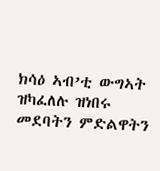ክሳዕ ኣብ’ቲ ውግኣት ዝካፈለሉ ዝነበሩ መደባትን ምድልዋትን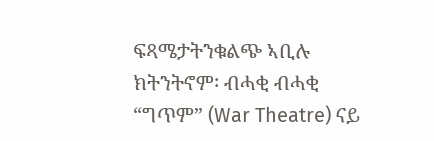ፍጻሜታትንቁልጭ ኣቢሉ ክትንትኖም፡ ብሓቂ ብሓቂ “ግጥም” (War Theatre) ናይ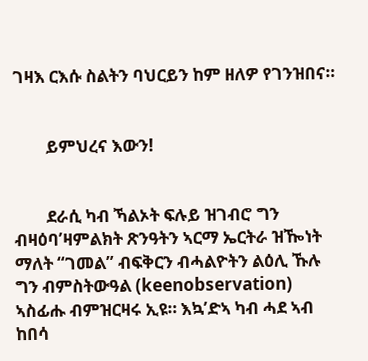ገዛእ ርእሱ ስልትን ባህርይን ከም ዘለዎ የገንዝበና።


        ይምህረና እውን!


        ደራሲ ካብ ኻልኦት ፍሉይ ዝገብሮ ግን ብዛዕባ’ዛምልክት ጽንዓትን ኣርማ ኤርትራ ዝዀነት ማለት “ገመል” ብፍቅርን ብሓልዮትን ልዕሊ ኹሉ ግን ብምስትውዓል (keenobservation) ኣስፊሑ ብምዝርዛሩ ኢዩ። እኳ’ድኣ ካብ ሓደ ኣብ ከበሳ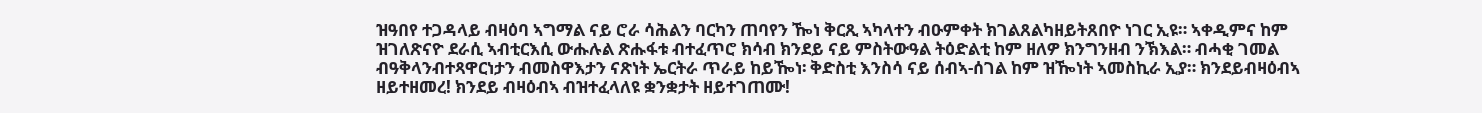ዝዓበየ ተጋዳላይ ብዛዕባ ኣግማል ናይ ሮራ ሳሕልን ባርካን ጠባየን ዀነ ቅርጺ ኣካላተን ብዑምቀት ክገልጸልካዘይትጸበዮ ነገር ኢዩ። ኣቀዲምና ከም ዝገለጽናዮ ደራሲ ኣብቲርእሲ ውሑሉል ጽሑፋቱ ብተፈጥሮ ክሳብ ክንደይ ናይ ምስትውዓል ትዕድልቲ ከም ዘለዎ ክንግንዘብ ንኽእል። ብሓቂ ገመል ብዓቅላንብተጻዋርነታን ብመስዋእታን ናጽነት ኤርትራ ጥራይ ከይዀነ፡ ቅድስቲ እንስሳ ናይ ሰብኣ-ሰገል ከም ዝዀነት ኣመስኪራ ኢያ። ክንደይብዛዕብኣ ዘይተዘመረ! ክንደይ ብዛዕብኣ ብዝተፈላለዩ ቋንቋታት ዘይተገጠሙ!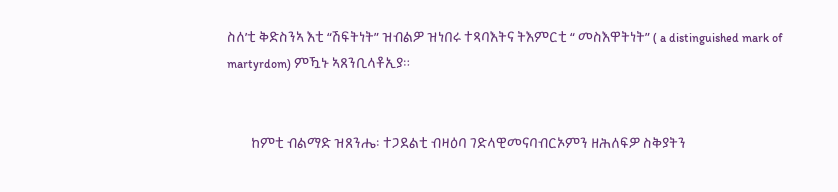ስለ’ቲ ቅድስንኣ እቲ “ሽፍትነት” ዝብልዎ ዝነበሩ ተጻባእትና ትእምርቲ “ መስእዋትነት” ( a distinguished mark of martyrdom) ምዃኑ ኣጸንቢላቶኢያ።


        ከምቲ ብልማድ ዝጸንሔ፡ ተጋደልቲ ብዛዕባ ገድላዊመናባብርኦምን ዘሕለፍዎ ስቅያትን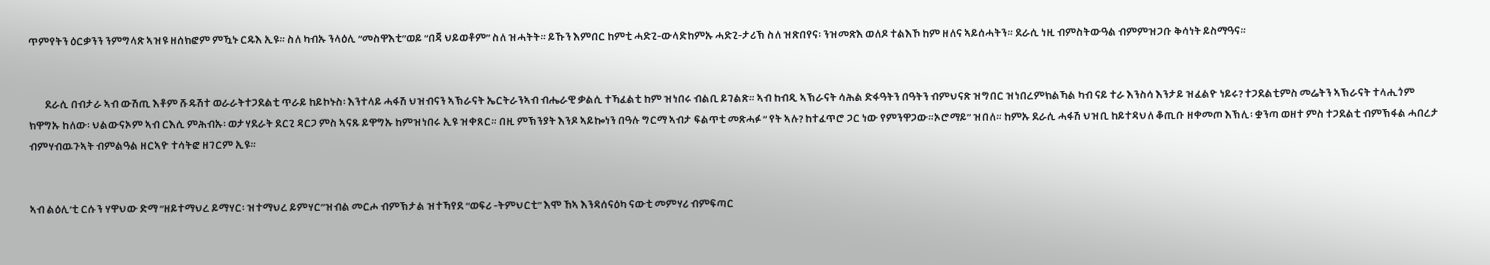ጥምየትን ዕርቃንን ንምግላጽ ኣዝዩ ዘሰክፎም ምዃኑ ርዱእ ኢዩ። ስለ ካብኡ ንላዕሊ “መስዋእቲ”ወይ “በጃ ህይወቶም” ስለ ዝሓትት። ይኹን እምበር ከምቲ ሓድጊ-ውላድከምኡ ሓድጊ-ታሪኽ ስለ ዝጽበየና፡ ንዝመጽእ ወለዶ ተልእኾ ከም ዘለና ኣይሰሓትን። ደራሲ ነዚ ብምስትውዓል ብምምዝጋቡ ቅሳነት ይስማዓና።


        ደራሲ በብታራ ኣብ ውሽጢ እቶም ሹዱሽተ ወራራትተጋደልቲ ጥራይ ከይኮኑስ፡ እንተላይ ሓፋሽ ህዝብናን ኣኽራናት ኤርትራንኣብ ብሔራዊ ቃልሲ ተኻፈልቲ ከም ዝነበሩ ብልቢ ይገልጽ። ኣብ ከብዲ ኣኽራናት ሳሕል ድፋዓትን በዓትን ብምህናጽ ዝግበር ዝነበረምክልኻል ካብ ናይ ተራ እንስሳ እንታይ ዝፈልዮ ነይሩ? ተጋደልቲምስ መሬትን ኣኽራናት ተላሒጎም ክዋግኡ ከለው፡ ህልውናኦም ኣብ ርእሲ ምሕብኡ፡ ወታሃደራት ደርጊ ዳርጋ ምስ ኣናጹ ይዋግኡ ከምዝነበሩ ኢዩ ዝቀጸር። በዚ ምኽንያት እንዶ ኣይኰነን በዓሉ ግርማ ኣብታ ፍልጥቲ መጽሓፉ “ የት ኣሉ? ከተፈጥሮ ጋር ነው የምንዋጋው።ኦሮማይ” ዝበለ። ከምኡ ደራሲ ሓፋሽ ህዝቢ ከይተዳህለ ቆጢቡ ዘቀመጦ እኽሊ፡ ቋንጣ ወዘተ ምስ ተጋደልቲ ብምኽፋል ሓበረታ ብምሃብዉጉኣት ብምልዓል ዘርኣዮ ተሳትፎ ዘገርም ኢዩ።


ኣብ ልዕሊ’ቲ ርሱን ሃዋህው ድማ “ዘይተማህረ ይማሃር፡ ዝተማህረ ይምሃር”ዝብል መርሖ ብምኽታል ዝተኻየደ “ወፍሪ -ትምህርቲ” እሞ ኸኣ እንዳሰናዕካ ናውቲ መምሃሪ ብምፍጣር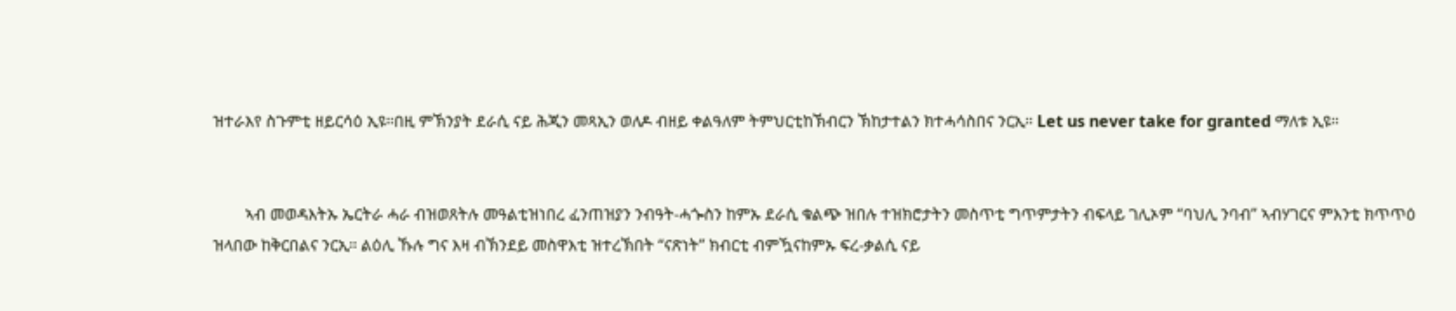ዝተራእየ ስጉምቲ ዘይርሳዕ ኢዩ።በዚ ምኽንያት ደራሲ ናይ ሕጂን መጻኢን ወለዶ ብዘይ ቀልዓለም ትምህርቲከኽብርን ኽከታተልን ክተሓሳስበና ንርኢ። Let us never take for granted ማለቱ ኢዩ።


        ኣብ መወዳእትኡ ኤርትራ ሓራ ብዝወጸትሉ መዓልቲዝነበረ ፈንጠዝያን ንብዓት-ሓጐስን ከምኡ ደራሲ ቁልጭ ዝበሉ ተዝክሮታትን መስጥቲ ግጥምታትን ብፍላይ ገሊኦም “ባህሊ ንባብ” ኣብሃገርና ምእንቲ ክጥጥዕ ዝላበው ከቅርበልና ንርኢ። ልዕሊ ኹሉ ግና እዛ ብኽንደይ መስዋእቲ ዝተረኽበት “ናጽነት” ክብርቲ ብምዃናከምኡ ፍረ-ቃልሲ ናይ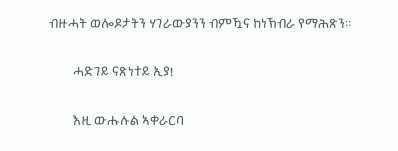ብዙሓት ወሎዶታትን ሃገራውያንን ብምዃና ከነኽብራ የማሕጽን።


        ሓድገይ ናጽነተይ ኢያ!


        እዚ ውሑሉል ኣቀራርባ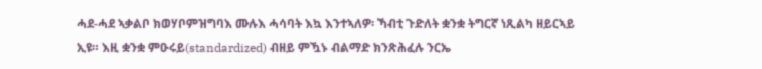ሓደ-ሓደ ኣቃልቦ ክወሃቦምዝግባእ ሙሉእ ሓሳባት እኳ እንተኣለዎ፡ ኻብቲ ጉድለት ቋንቋ ትግርኛ ነጺልካ ዘይርኣይ ኢዩ። እዚ ቋንቋ ምዑሩይ(standardized) ብዘይ ምዃኑ ብልማድ ክንጽሕፈሉ ንርኤ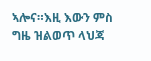ኣሎና።እዚ እውን ምስ ግዜ ዝልወጥ ላህጃ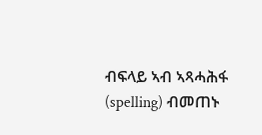ብፍላይ ኣብ ኣጻሓሕፋ (spelling) ብመጠኑ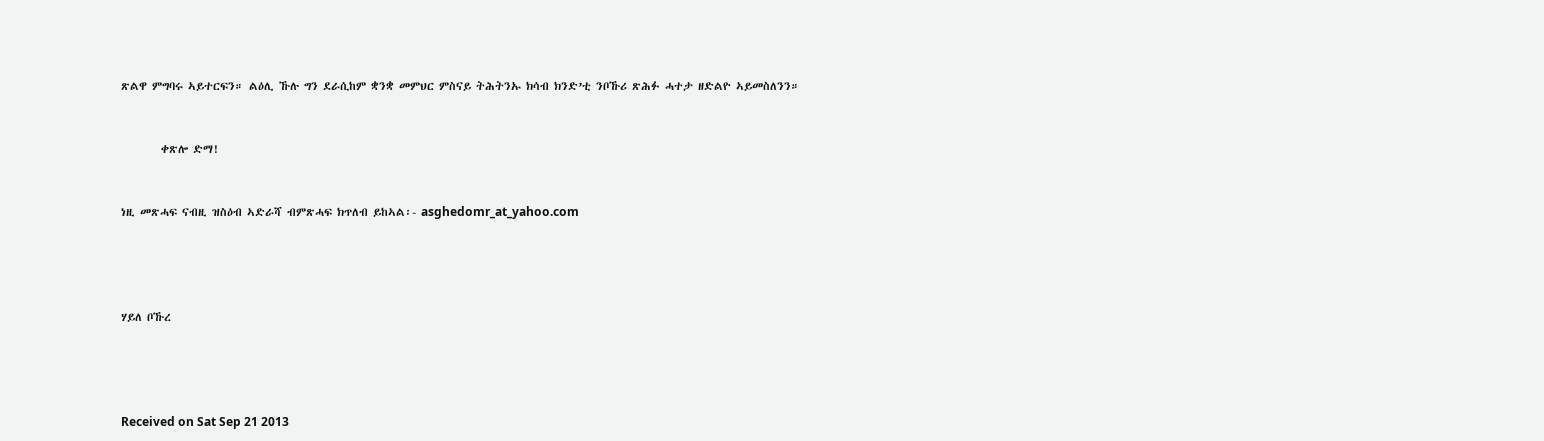ጽልዋ ምግባሩ ኣይተርፍን። ልዕሊ ኹሉ ግን ደራሲከም ቋንቋ መምህር ምስናይ ትሕትንኡ ክሳብ ክንድ’ቲ ንቦኹሪ ጽሕፉ ሓተታ ዘድልዮ ኣይመስለንን።


        ቀጽሎ ድማ!


ነዚ መጽሓፍ ናብዚ ዝስዕብ ኣድራሻ ብምጽሓፍ ክጥለብ ይከኣል፡- asghedomr_at_yahoo.com




ሃይለ ቦኹረ




Received on Sat Sep 21 2013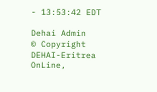- 13:53:42 EDT

Dehai Admin
© Copyright DEHAI-Eritrea OnLine,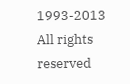1993-2013
All rights reserved